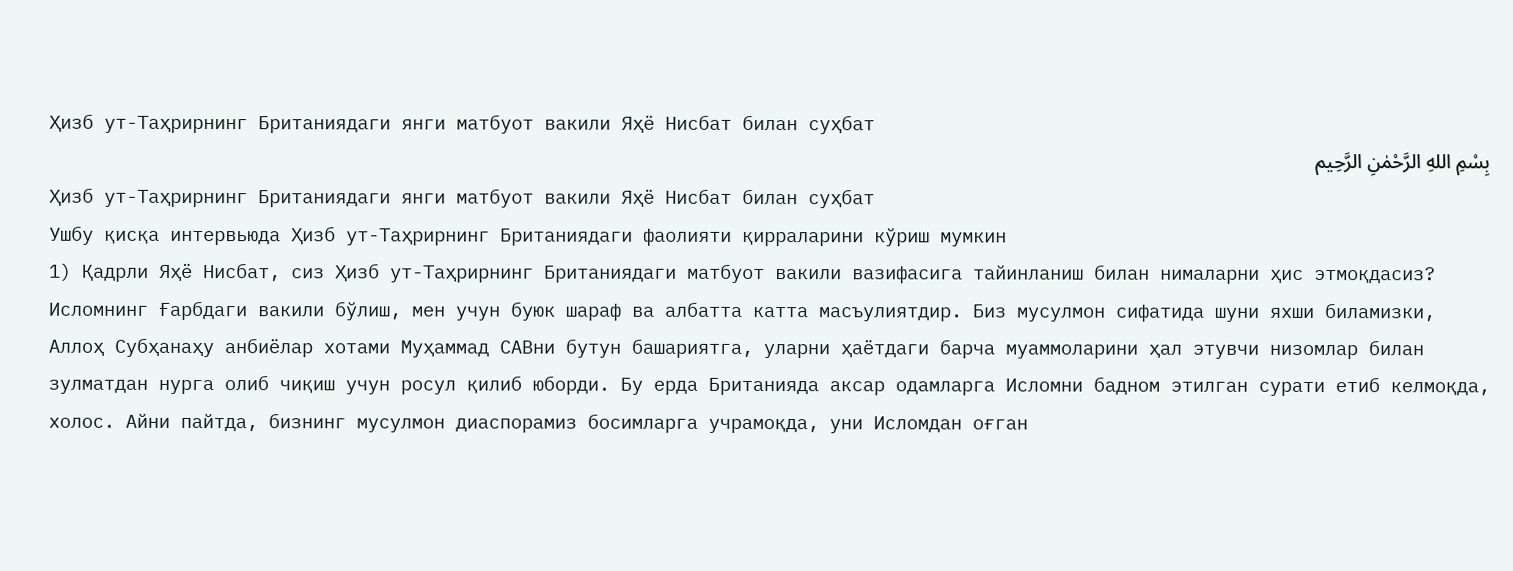Ҳизб ут-Таҳрирнинг Британиядаги янги матбуот вакили Яҳё Нисбат билан суҳбат
بِسْمِ اللهِ الرَّحْمٰنِ الرَّحِيم
Ҳизб ут-Таҳрирнинг Британиядаги янги матбуот вакили Яҳё Нисбат билан суҳбат
Ушбу қисқа интервьюда Ҳизб ут-Таҳрирнинг Британиядаги фаолияти қирраларини кўриш мумкин
1) Қадрли Яҳё Нисбат, сиз Ҳизб ут-Таҳрирнинг Британиядаги матбуот вакили вазифасига тайинланиш билан нималарни ҳис этмоқдасиз?
Исломнинг Ғарбдаги вакили бўлиш, мен учун буюк шараф ва албатта катта масъулиятдир. Биз мусулмон сифатида шуни яхши биламизки, Аллоҳ Субҳанаҳу анбиёлар хотами Муҳаммад САВни бутун башариятга, уларни ҳаётдаги барча муаммоларини ҳал этувчи низомлар билан зулматдан нурга олиб чиқиш учун росул қилиб юборди. Бу ерда Британияда аксар одамларга Исломни бадном этилган сурати етиб келмоқда, холос. Айни пайтда, бизнинг мусулмон диаспорамиз босимларга учрамоқда, уни Исломдан оғган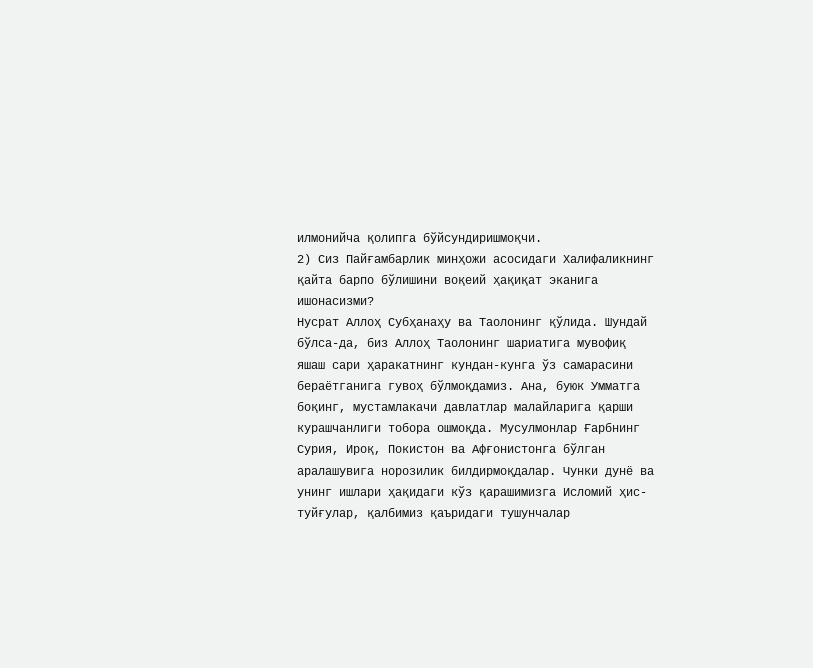илмонийча қолипга бўйсундиришмоқчи.
2) Сиз Пайғамбарлик минҳожи асосидаги Халифаликнинг қайта барпо бўлишини воқеий ҳақиқат эканига ишонасизми?
Нусрат Аллоҳ Субҳанаҳу ва Таолонинг қўлида. Шундай бўлса-да, биз Аллоҳ Таолонинг шариатига мувофиқ яшаш сари ҳаракатнинг кундан-кунга ўз самарасини бераётганига гувоҳ бўлмоқдамиз. Ана, буюк Умматга боқинг, мустамлакачи давлатлар малайларига қарши курашчанлиги тобора ошмоқда. Мусулмонлар Ғарбнинг Сурия, Ироқ, Покистон ва Афғонистонга бўлган аралашувига норозилик билдирмоқдалар. Чунки дунё ва унинг ишлари ҳақидаги кўз қарашимизга Исломий ҳис-туйғулар, қалбимиз қаъридаги тушунчалар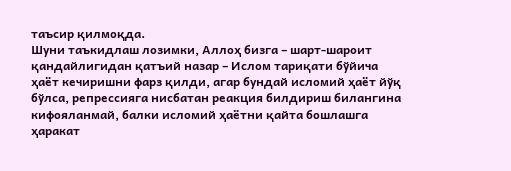таъсир қилмоқда.
Шуни таъкидлаш лозимки, Аллоҳ бизга – шарт-шароит қандайлигидан қатъий назар – Ислом тариқати бўйича ҳаёт кечиришни фарз қилди, агар бундай исломий ҳаёт йўқ бўлса, репрессияга нисбатан реакция билдириш билангина кифояланмай, балки исломий ҳаётни қайта бошлашга ҳаракат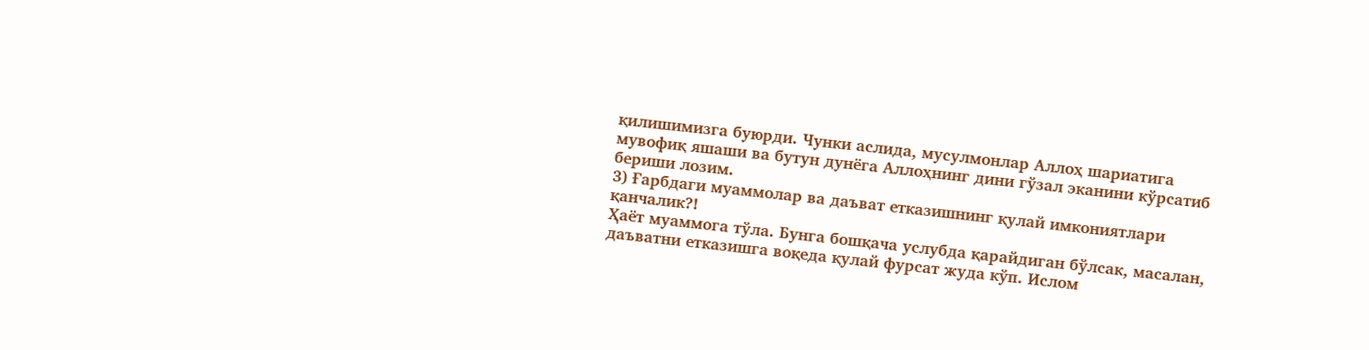қилишимизга буюрди. Чунки аслида, мусулмонлар Аллоҳ шариатига мувофиқ яшаши ва бутун дунёга Аллоҳнинг дини гўзал эканини кўрсатиб бериши лозим.
3) Ғарбдаги муаммолар ва даъват етказишнинг қулай имкониятлари қанчалик?!
Ҳаёт муаммога тўла. Бунга бошқача услубда қарайдиган бўлсак, масалан, даъватни етказишга воқеда қулай фурсат жуда кўп. Ислом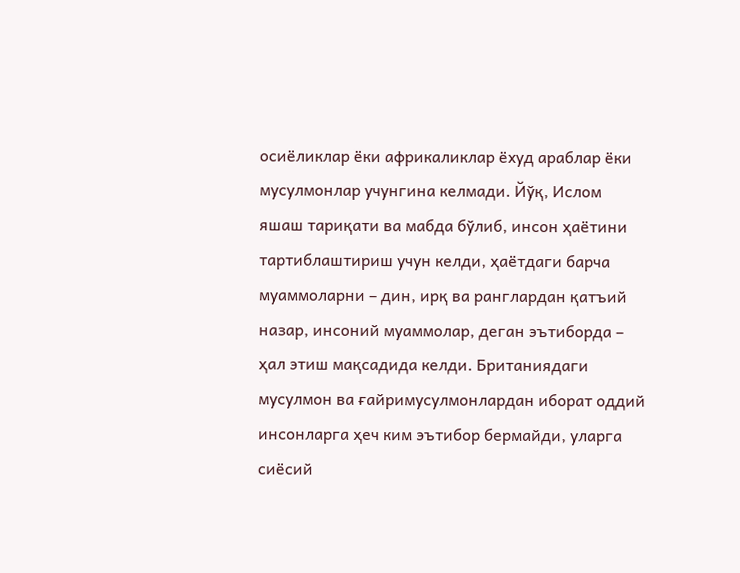осиёликлар ёки африкаликлар ёхуд араблар ёки мусулмонлар учунгина келмади. Йўқ, Ислом яшаш тариқати ва мабда бўлиб, инсон ҳаётини тартиблаштириш учун келди, ҳаётдаги барча муаммоларни – дин, ирқ ва ранглардан қатъий назар, инсоний муаммолар, деган эътиборда – ҳал этиш мақсадида келди. Британиядаги мусулмон ва ғайримусулмонлардан иборат оддий инсонларга ҳеч ким эътибор бермайди, уларга сиёсий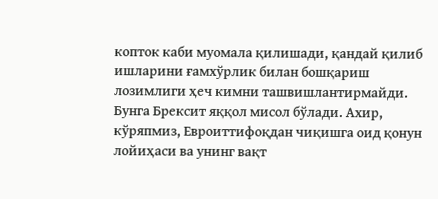копток каби муомала қилишади, қандай қилиб ишларини ғамхўрлик билан бошқариш лозимлиги ҳеч кимни ташвишлантирмайди. Бунга Брексит яққол мисол бўлади. Ахир, кўряпмиз, Евроиттифоқдан чиқишга оид қонун лойиҳаси ва унинг вақт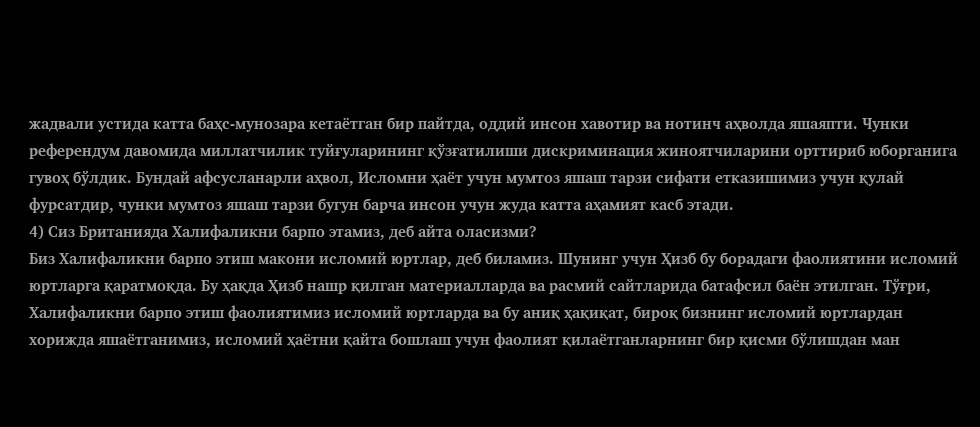жадвали устида катта баҳс-мунозара кетаётган бир пайтда, оддий инсон хавотир ва нотинч аҳволда яшаяпти. Чунки референдум давомида миллатчилик туйғуларининг қўзғатилиши дискриминация жиноятчиларини орттириб юборганига гувоҳ бўлдик. Бундай афсусланарли аҳвол, Исломни ҳаёт учун мумтоз яшаш тарзи сифати етказишимиз учун қулай фурсатдир, чунки мумтоз яшаш тарзи бугун барча инсон учун жуда катта аҳамият касб этади.
4) Сиз Британияда Халифаликни барпо этамиз, деб айта оласизми?
Биз Халифаликни барпо этиш макони исломий юртлар, деб биламиз. Шунинг учун Ҳизб бу борадаги фаолиятини исломий юртларга қаратмоқда. Бу ҳақда Ҳизб нашр қилган материалларда ва расмий сайтларида батафсил баён этилган. Тўғри, Халифаликни барпо этиш фаолиятимиз исломий юртларда ва бу аниқ ҳақиқат, бироқ бизнинг исломий юртлардан хорижда яшаётганимиз, исломий ҳаётни қайта бошлаш учун фаолият қилаётганларнинг бир қисми бўлишдан ман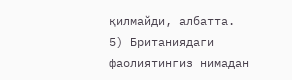қилмайди, албатта.
5) Британиядаги фаолиятингиз нимадан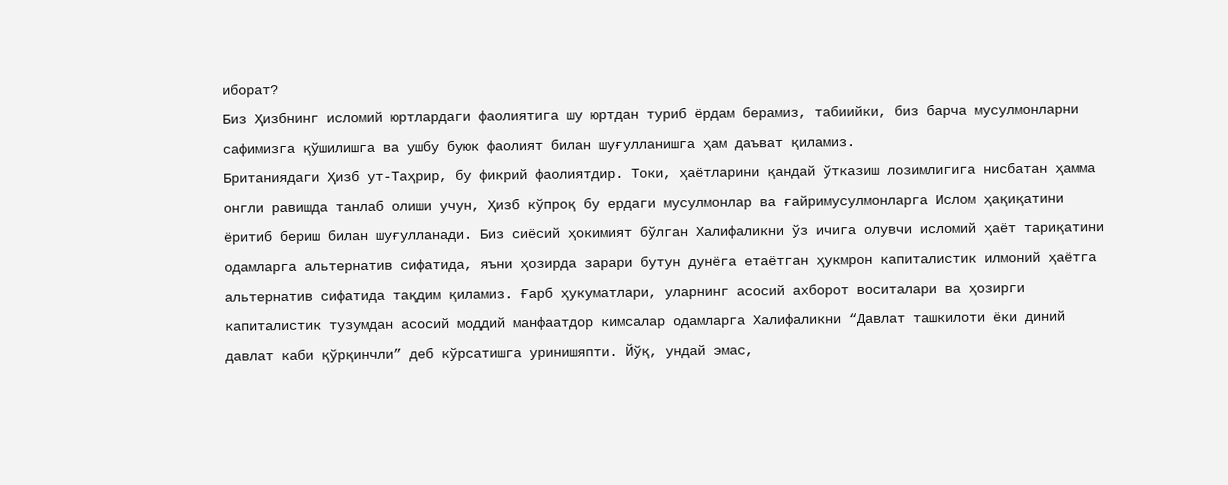иборат?
Биз Ҳизбнинг исломий юртлардаги фаолиятига шу юртдан туриб ёрдам берамиз, табиийки, биз барча мусулмонларни сафимизга қўшилишга ва ушбу буюк фаолият билан шуғулланишга ҳам даъват қиламиз.
Британиядаги Ҳизб ут-Таҳрир, бу фикрий фаолиятдир. Токи, ҳаётларини қандай ўтказиш лозимлигига нисбатан ҳамма онгли равишда танлаб олиши учун, Ҳизб кўпроқ бу ердаги мусулмонлар ва ғайримусулмонларга Ислом ҳақиқатини ёритиб бериш билан шуғулланади. Биз сиёсий ҳокимият бўлган Халифаликни ўз ичига олувчи исломий ҳаёт тариқатини одамларга альтернатив сифатида, яъни ҳозирда зарари бутун дунёга етаётган ҳукмрон капиталистик илмоний ҳаётга альтернатив сифатида тақдим қиламиз. Ғарб ҳукуматлари, уларнинг асосий ахборот воситалари ва ҳозирги капиталистик тузумдан асосий моддий манфаатдор кимсалар одамларга Халифаликни “Давлат ташкилоти ёки диний давлат каби қўрқинчли” деб кўрсатишга уринишяпти. Йўқ, ундай эмас,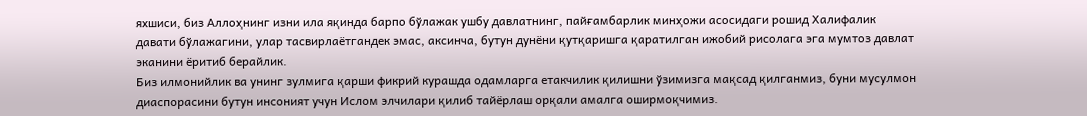яхшиси, биз Аллоҳнинг изни ила яқинда барпо бўлажак ушбу давлатнинг, пайғамбарлик минҳожи асосидаги рошид Халифалик давати бўлажагини, улар тасвирлаётгандек эмас, аксинча, бутун дунёни қутқаришга қаратилган ижобий рисолага эга мумтоз давлат эканини ёритиб берайлик.
Биз илмонийлик ва унинг зулмига қарши фикрий курашда одамларга етакчилик қилишни ўзимизга мақсад қилганмиз, буни мусулмон диаспорасини бутун инсоният учун Ислом элчилари қилиб тайёрлаш орқали амалга оширмоқчимиз.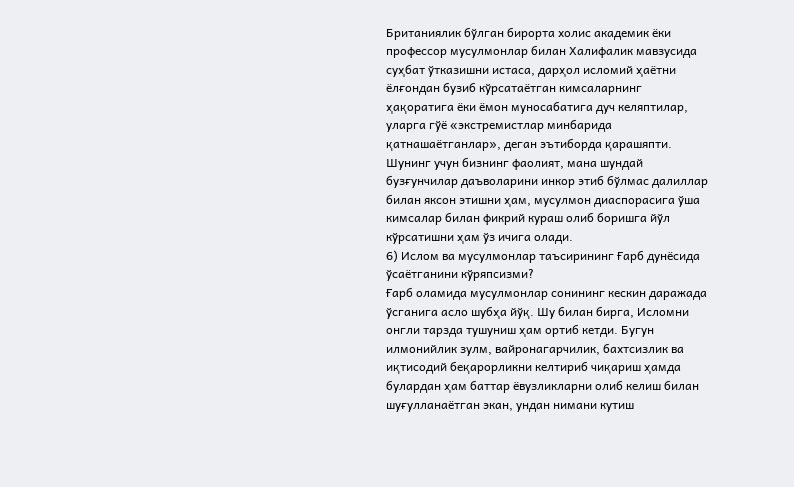Британиялик бўлган бирорта холис академик ёки профессор мусулмонлар билан Халифалик мавзусида суҳбат ўтказишни истаса, дарҳол исломий ҳаётни ёлғондан бузиб кўрсатаётган кимсаларнинг ҳақоратига ёки ёмон муносабатига дуч келяптилар, уларга гўё «экстремистлар минбарида қатнашаётганлар», деган эътиборда қарашяпти. Шунинг учун бизнинг фаолият, мана шундай бузғунчилар даъволарини инкор этиб бўлмас далиллар билан яксон этишни ҳам, мусулмон диаспорасига ўша кимсалар билан фикрий кураш олиб боришга йўл кўрсатишни ҳам ўз ичига олади.
6) Ислом ва мусулмонлар таъсирининг Ғарб дунёсида ўсаётганини кўряпсизми?
Ғарб оламида мусулмонлар сонининг кескин даражада ўсганига асло шубҳа йўқ. Шу билан бирга, Исломни онгли тарзда тушуниш ҳам ортиб кетди. Бугун илмонийлик зулм, вайронагарчилик, бахтсизлик ва иқтисодий беқарорликни келтириб чиқариш ҳамда булардан ҳам баттар ёвузликларни олиб келиш билан шуғулланаётган экан, ундан нимани кутиш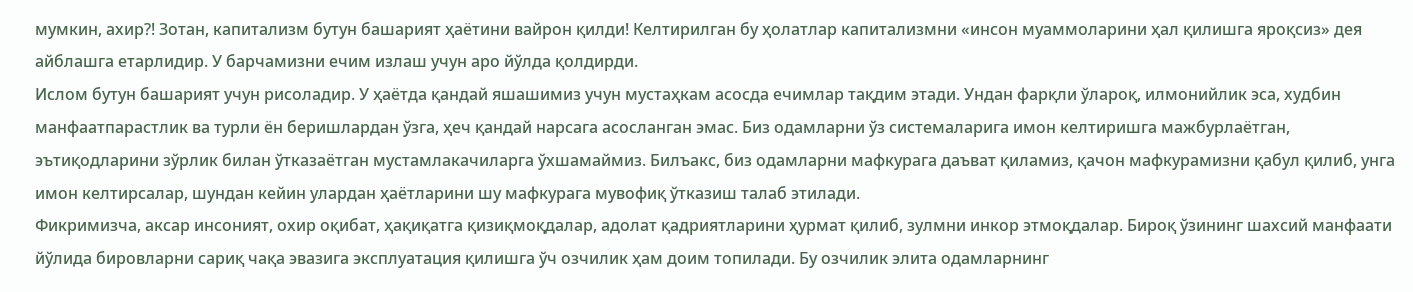мумкин, ахир?! Зотан, капитализм бутун башарият ҳаётини вайрон қилди! Келтирилган бу ҳолатлар капитализмни «инсон муаммоларини ҳал қилишга яроқсиз» дея айблашга етарлидир. У барчамизни ечим излаш учун аро йўлда қолдирди.
Ислом бутун башарият учун рисоладир. У ҳаётда қандай яшашимиз учун мустаҳкам асосда ечимлар тақдим этади. Ундан фарқли ўлароқ, илмонийлик эса, худбин манфаатпарастлик ва турли ён беришлардан ўзга, ҳеч қандай нарсага асосланган эмас. Биз одамларни ўз системаларига имон келтиришга мажбурлаётган, эътиқодларини зўрлик билан ўтказаётган мустамлакачиларга ўхшамаймиз. Билъакс, биз одамларни мафкурага даъват қиламиз, қачон мафкурамизни қабул қилиб, унга имон келтирсалар, шундан кейин улардан ҳаётларини шу мафкурага мувофиқ ўтказиш талаб этилади.
Фикримизча, аксар инсоният, охир оқибат, ҳақиқатга қизиқмоқдалар, адолат қадриятларини ҳурмат қилиб, зулмни инкор этмоқдалар. Бироқ ўзининг шахсий манфаати йўлида бировларни сариқ чақа эвазига эксплуатация қилишга ўч озчилик ҳам доим топилади. Бу озчилик элита одамларнинг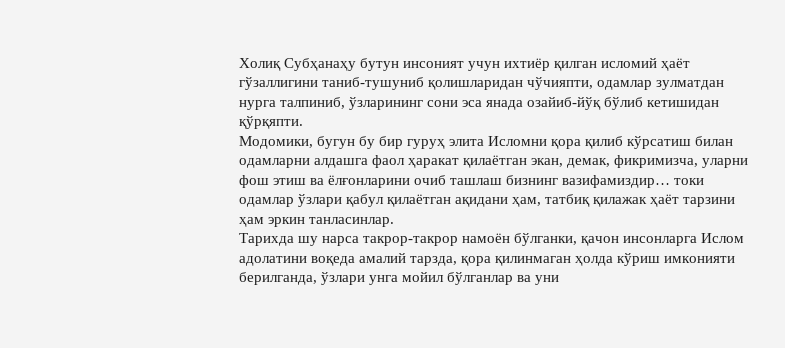Холиқ Субҳанаҳу бутун инсоният учун ихтиёр қилган исломий ҳаёт гўзаллигини таниб-тушуниб қолишларидан чўчияпти, одамлар зулматдан нурга талпиниб, ўзларининг сони эса янада озайиб-йўқ бўлиб кетишидан қўрқяпти.
Модомики, бугун бу бир гуруҳ элита Исломни қора қилиб кўрсатиш билан одамларни алдашга фаол ҳаракат қилаётган экан, демак, фикримизча, уларни фош этиш ва ёлғонларини очиб ташлаш бизнинг вазифамиздир… токи одамлар ўзлари қабул қилаётган ақидани ҳам, татбиқ қилажак ҳаёт тарзини ҳам эркин танласинлар.
Тарихда шу нарса такрор-такрор намоён бўлганки, қачон инсонларга Ислом адолатини воқеда амалий тарзда, қора қилинмаган ҳолда кўриш имконияти берилганда, ўзлари унга мойил бўлганлар ва уни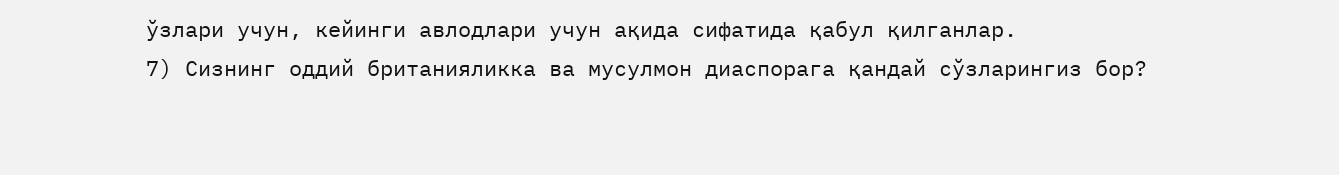ўзлари учун, кейинги авлодлари учун ақида сифатида қабул қилганлар.
7) Сизнинг оддий британияликка ва мусулмон диаспорага қандай сўзларингиз бор?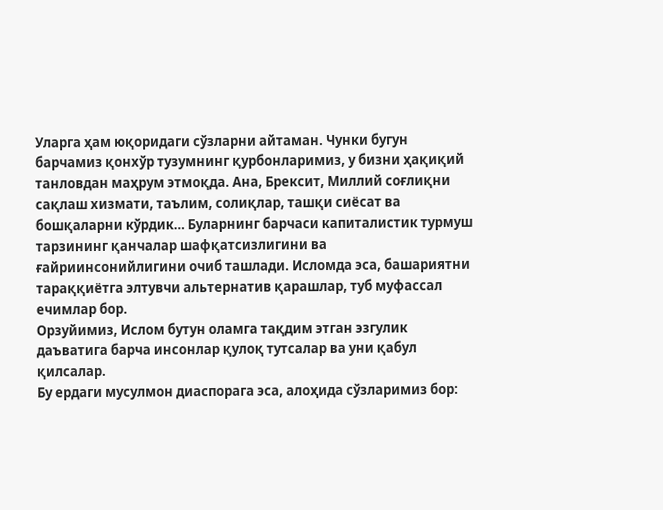Уларга ҳам юқоридаги сўзларни айтаман. Чунки бугун барчамиз қонхўр тузумнинг қурбонларимиз, у бизни ҳақиқий танловдан маҳрум этмоқда. Ана, Брексит, Миллий соғлиқни сақлаш хизмати, таълим, солиқлар, ташқи сиёсат ва бошқаларни кўрдик… Буларнинг барчаси капиталистик турмуш тарзининг қанчалар шафқатсизлигини ва ғайриинсонийлигини очиб ташлади. Исломда эса, башариятни тараққиётга элтувчи альтернатив қарашлар, туб муфассал ечимлар бор.
Орзуйимиз, Ислом бутун оламга тақдим этган эзгулик даъватига барча инсонлар қулоқ тутсалар ва уни қабул қилсалар.
Бу ердаги мусулмон диаспорага эса, алоҳида сўзларимиз бор: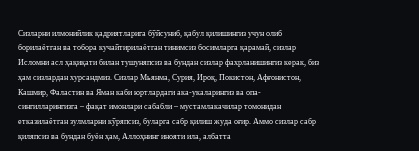Сизларни илмонийлик қадриятларига бўйсуниб, қабул қилишингиз учун олиб борилаётган ва тобора кучайтирилаётган тинимсиз босимларга қарамай, сизлар Исломни асл ҳақиқати билан тушуняпсиз ва бундан сизлар фахрланишингиз керак, биз ҳам сизлардан хурсандмиз. Сизлар Мьянма, Сурия, Ироқ, Покистон, Афғонистон, Кашмир, Фаластин ва Яман каби юртлардаги ака-укаларингиз ва опа-сингилларингизга – фақат имонлари сабабли – мустамлакачилар томонидан етказилаётган зулмларни кўряпсиз, буларга сабр қилиш жуда оғир. Аммо сизлар сабр қиляпсиз ва бундан буён ҳам, Аллоҳнинг инояти ила, албатта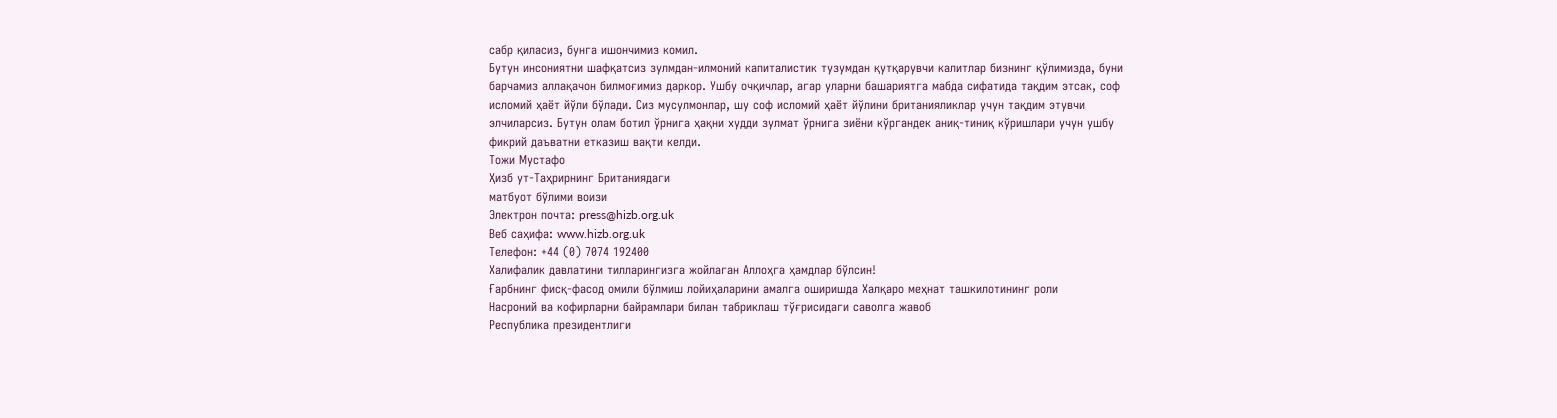сабр қиласиз, бунга ишончимиз комил.
Бутун инсониятни шафқатсиз зулмдан-илмоний капиталистик тузумдан қутқарувчи калитлар бизнинг қўлимизда, буни барчамиз аллақачон билмоғимиз даркор. Ушбу очқичлар, агар уларни башариятга мабда сифатида тақдим этсак, соф исломий ҳаёт йўли бўлади. Сиз мусулмонлар, шу соф исломий ҳаёт йўлини британияликлар учун тақдим этувчи элчиларсиз. Бутун олам ботил ўрнига ҳақни худди зулмат ўрнига зиёни кўргандек аниқ-тиниқ кўришлари учун ушбу фикрий даъватни етказиш вақти келди.
Тожи Мустафо
Ҳизб ут-Таҳрирнинг Британиядаги
матбуот бўлими воизи
Электрон почта: press@hizb.org.uk
Веб саҳифа: www.hizb.org.uk
Телефон: +44 (0) 7074 192400
Халифалик давлатини тилларингизга жойлаган Аллоҳга ҳамдлар бўлсин!
Ғарбнинг фисқ-фасод омили бўлмиш лойиҳаларини амалга оширишда Халқаро меҳнат ташкилотининг роли
Насроний ва кофирларни байрамлари билан табриклаш тўғрисидаги саволга жавоб
Республика президентлиги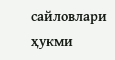сайловлари ҳукми